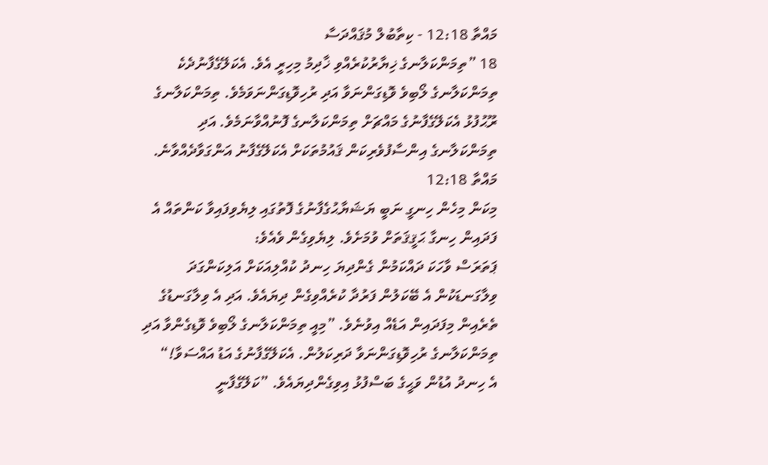މައްތާ 12:18 - ކިތާބުލް މުޤައްދަސާ
18 ”ތިމަންކަލާނގެ ޚިޔާރުކުރެއްވި ޚާދިމު މިހިރީ އެވެ. އެކަލޭގެފާނުދެކެ ތިމަންކަލާނގެ ލޯބިވެ ވޮޑިގަންނަވާ އަދި ރުހިވޮޑިގަންނަވަމެވެ. ތިމަންކަލާނގެ ރޫޙުފުޅު އެކަލޭގެފާނުގެ މައްޗަށް ތިމަންކަލާނގެ ފޮނުއްވާނަމެވެ. އަދި ތިމަންކަލާނގެ އިންސާފުވެރިކަން ޤައުމުތަކަށް އެކަލޭގެފާނު އަންގަވާދެއްވާނެ.
މައްތާ 12:18
މިކަން މިހެން ހިނގީ ނަބީ ޔަޝަޔާޙުގެފާނުގެ ފޮތުގައި ލިޔެވިފައިވާ ކަންތައް އެ ފަދައިން ހިނގާ ޙަޤީޤަތަށް ވުމަށެވެ. ލިޔެވިގެން ވެއެވެ:
ޕަތަރަސް ވާހަކަ ދައްކަމުން ގެންދިޔަ ހިނދު ކުއްލިއަކަށް އަލިކަންގަދަ ވިލާގަނޑަކުން އެ ބޭކަލުން ފަރުދާ ކުރެއްވިގެން ދިޔައެވެ. އަދި އެ ވިލާގަނޑުގެ ތެރެއިން މިފަދައިން އަޑެއް އިވުނެވެ. ”މިއީ ތިމަންކަލާނގެ ލޯބިވެ ވޮޑިގެންވާ އަދި ތިމަންކަލާނގެ ރުހިވޮޑިގަންނަވާ ދަރިކަލުން. އެކަލޭގެފާނުގެ އަޑު އައްސަވާ!“
އެ ހިނދު އުޑުން ވަޙީގެ ބަސްފުޅު އިވިގެންދިޔައެވެ. ”ކަލޭގެފާނީ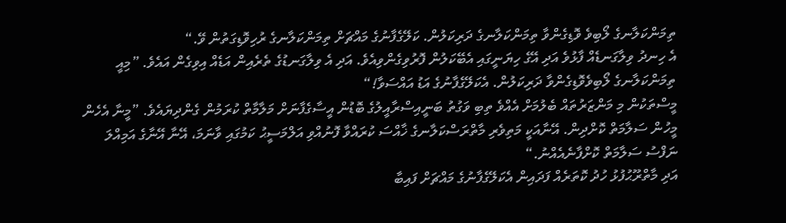ތިމަންކަލާނގެ ލޯބިވެ ވޮޑިގެންވާ ތިމަންކަލާނގެ ދަރިކަލުން. ކަލޭގެފާނުގެ މައްޗަށް ތިމަންކަލާނގެ ރުހިވޮޑިގަތުން ވޭ.“
އެ ހިނދު ވިލާގަނޑެއް ފާޅުވެ އަދި އޭގެ ހިޔަނީގައި އެބޭކަލުން ފޮރުވިގެންވިއެވެ. އަދި އެ ވިލާގަނޑުގެ ތެރެއިން އަޑެއް އިވިގެން އައެވެ. ”މިއީ ތިމަންކަލާނގެ ލޯބިވެވޮޑިގެންވާ ދަރިކަލުން. އެކަލޭގެފާނުގެ އަޑު އައްސަވާ!“
މީސްތަކުން މި މަންޒަރުތައް ބެލުމަށް އެއްވެ ތިބި ވަގުތު ބަނީއިސްރާއީލުގެ ބޮޑުން އީސާގެފާނަށް މަލާމާތް ކުރަމުން ގެންދިޔައެވެ. ”މީނާ އެހެން މީހުން ސަލާމަތް ކޮށްދިން. އޭނާއަކީ މަތިވެރި މާތްރަސްކަލާނގެ ޚާއްސަ ކުރައްވާ ފޮނުއްވި އަލްމަސީޙު ކަމުގައި ވާނަމަ، އޭނާ އޭނާގެ އަމިއްލަ ނަފްސު ސަލާމަތް ކޮށްފާނެއެއްނު.“
އަދި މާތްރޫޙުފުޅު ހުދު ކޮތަރެއް ފަދައިން އެކަލޭގެފާނުގެ މައްޗަށް ފައިބާ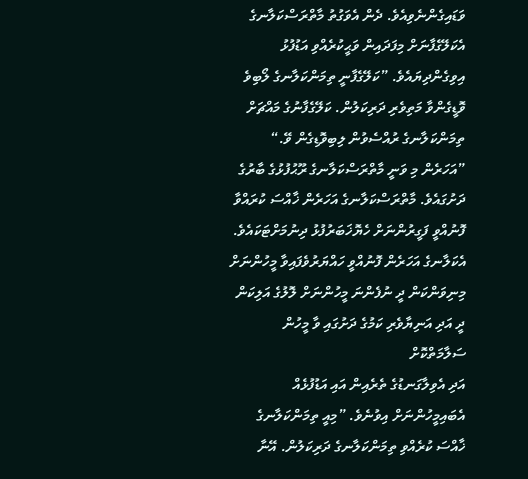ވަޑައިގެންނެވިއެވެ. ދެން އެވަގުތު މާތްރަސްކަލާނގެ އެކަލޭގެފާނަށް މިފަދައިން ވަޙީކުރެއްވި އަޑުފުޅު އިވިގެންދިޔައެވެ. ”ކަލޭގެފާނީ ތިމަންކަލާނގެ ލޯބިވެ ވޮޑީގެންވާ މަތިވެރި ދަރިކަލުން. ކަލޭގެފާނުގެ މައްޗަށް ތިމަންކަލާނގެ ރުއްސެވުން ލިބިވޮޑިގެން ވޭ.“
”އަހަރެން މި ވަނީ މާތްރަސްކަލާނގެ ރޫޙުފުޅުގެ ބާރުގެ ދަށުގައެވެ. މާތްރަސްކަލާނގެ އަހަރެން ޚާއްސަ ކުރައްވާ ފޮނުއްވީ ފަގީރުންނަށް ހެޔޮޚަބަރުފުޅު ދިނުމަށްޓަކައެވެ. އެކަލާނގެ އަހަރެން ފޮނުއްވީ ހައްޔަރުވެފައިވާ މީހުންނަށް މިނިވަންކަން ދީ ނުފެންނަ މީހުންނަށް ލޮލުގެ އަލިކަން ދީ އަދި އަނިޔާވެރި ކަމުގެ ދަށުގައި ވާ މީހުން ސަލާމަތްކޮށް
އަދި އެވިލާގަނޑުގެ ތެރެއިން އައި އަޑުފުޅެއް އެބައިމީހުންނަށް އިވުނެވެ. ”މިއީ ތިމަންކަލާނގެ ޚާއްސަ ކުރެއްވި ތިމަންކަލާނގެ ދަރިކަލުން. އޭނާ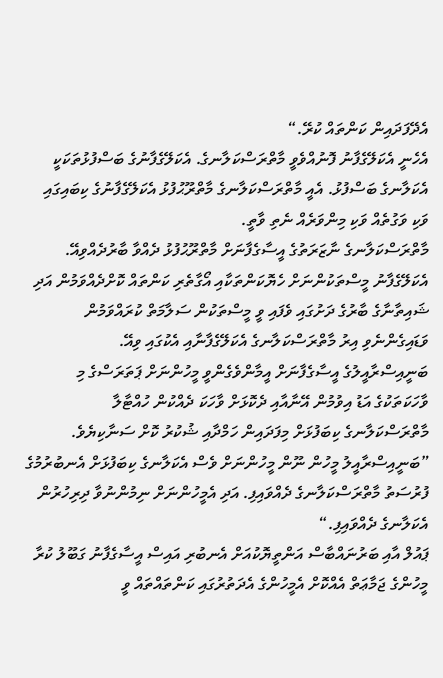އެދޭފަދައިން ކަންތައް ކުރޭ.“
އެހެނީ އެކަލޭގެފާނު ފޮނުއްވެވީ މާތްރަސްކަލާނގެ. އެކަލޭގެފާނުގެ ބަސްފުޅުތަކަކީ އެކަލާނގެ ބަސްފުޅު. އެއީ މާތްރަސްކަލާނގެ މާތްރޫޙުފުޅު އެކަލޭގެފާނުގެ ކިބައިގައި ވަކި ވަގުތެއް ވަކި މިންވަރެއް ނެތި ވާތީ.
މާތްރަސްކަލާނގެ ނާޒަރަތުގެ އީސާގެފާނަށް މާތްރޫޙުފުޅު ދެއްވާ ބާރުދެއްވިއޭ. އެކަލޭގެފާނު މީސްތަކުންނަށް ހެޔޮކަންތަކާއި އޯގާތެރި ކަންތައް ކޮށްދެއްވަމުން އަދި ޝައިތާނާގެ ބާރުގެ ދަށުގައި ވެފައި ވީ މީސްތަކުން ސަލާމަތް ކުރައްވަމުން ވަޑައިގެންނެވި އިރު މާތްރަސްކަލާނގެ އެކަލޭގެފާނާއި އެކުގައި ވިއޭ.
ބަނީއިސްރާއީލުގެ އީސާގެފާނަށް އީމާންވެގެންވީ މީހުންނަށް ޕަތަރަސްގެ މި ވާހަކަތަކުގެ އަޑު އިވުމުން އޭނާއާއި ދެކޮޅަށް ވާހަކަ ދެއްކުން ހުއްޓާލާ މާތްރަސްކަލާނގެ ކިބަފުޅަށް މިފަދައިން ހަމްދާއި ޝުކުރު ކޮށް ސަނާކިޔެވެ. ”ބަނީއިސްރާއީލު މީހުން ނޫން މީހުންނަށް ވެސް އެކަލާނގެ ކިބަފުޅަށް އެނބުރުމުގެ ފުރުސަތު މާތްރަސްކަލާނގެ ދެއްވައިފި. އަދި އެމީހުންނަށް ނިމުންނުވާ ދިރިހުރުން އެކަލާނގެ ދެއްވައިފި.“
ޕައުލް އާއި ބަރުނައްބާސް އަންތީޔޮކުއަށް އެނބުރި އައިސް އީސާގެފާނު ގަބޫލު ކުރާ މީހުންގެ ޖަމާޢަތް އެއްކޮށް އެމީހުންގެ އެދަތުރުގައި ކަންތައްތައް ވީ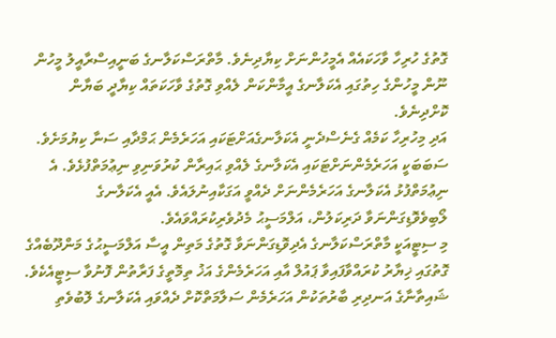ގޮތުގެ ހުރިހާ ވާހަކައެއް އެމީހުންނަށް ކިޔާދިނެވެ. މާތްރަސްކަލާނގެ ބަނީއިސްރާއީލު މީހުން ނޫން މީހުންގެ ހިތުގައި އެކަލާނގެ އީމާންކަން ލެއްވި ގޮތުގެ ވާހަކަތައް ކިޔާދީ ބަޔާން ކޮށްދިނެވެ.
އަދި މިހުރިހާ ކަމެއް ގެނެސްދެނީ އެކަލާނގެއަށްޓަކައި އަހަރެމެން ޙަމްދާއި ސަނާ ކިޔުމަށެވެ. ސަބަބަކީ އަހަރެމެންނަށްޓަކައި އެކަލާނގެ ލެއްވި ޙައިރާން ކުރުވަނިވި ނިޢުމަތްފުޅެވެ. އެ ނިޢުމަތްފުޅު އެކަލާނގެ އަހަރެމެންނަށް ދެއްވީ އަގަކާއިނުލައެވެ. އެއީ އެކަލާނގެ ލޯބިވެވޮޑިގަންނަވާ ދަރިކަލުން، އަލްމަސީޙު މެދުވެރިކުރައްވައެވެ.
މި ސިޓީއަކީ މާތްރަސްކަލާނގެ އެދިވޮޑިގަންނަވާ ގޮތުގެ މަތިން އީސާ އަލްމަސީޙުގެ މަންދޫބެއްގެ ގޮތުގައި ޚިޔާރު ކުރައްވާފައިވާ ޕައުލް އާއި އަހަރެމެންގެ އަޚު ތިމޮތީގެ ފަރާތުން ފޮނުވާ ސިޓީއެކެވެ.
ޝައިތާނާގެ އަނދިރި ބާރުތަކުން އަހަރެމެން ސަލާމަތްކޮށް ދެއްވައި އެކަލާނގެ ލޮބުވެތި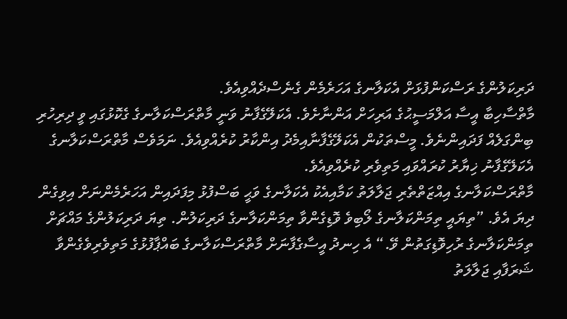ދަރިކަލުންގެ ރަސްކަންފުޅަށް އެކަލާނގެ އަހަރެމެން ގެނެސްދެއްވިއެވެ.
މާތްސާހިބާ އީސާ އަލްމަސީޙުގެ އަރިހަށް އަންނާށެވެ. އެކަލޭގެފާނު ވަނީ މާތްރަސްކަލާނގެ ގެކޮޅުގައި ވީ ދިރިހުރި ބިންގަލެއް ފަދައިންނެވެ. މީސްތަކުން އެކަލޭގެފާނާއިމެދު އިންކާރު ކުރެއްވިއެވެ. ނަމަވެސް މާތްރަސްކަލާނގެ އެކަލޭގެފާނު ޚިޔާރު ކުރައްވައި މަތިވެރި ކުރެއްވިއެވެ.
މާތްރަސްކަލާނގެ އިއްޒަތްތެރި ޖަލާލަތު ކަމާއިއެކު އެކަލާނގެ ވަޙީ ބަސްފުޅު މިފަދައިން އަހަރެމެންނަށް އިވިގެން ދިޔަ އެވެ. ”ތިޔައީ ތިމަންކަލާނގެ ލޯބިވެ ވޮޑިގެންވާ ތިމަންކަލާނގެ ދަރިކަލުން. ތިޔަ ދަރިކަލުންގެ މައްޗަށް ތިމަންކަލާނގެ ރުހިވޮޑިގަތުން ވޭ.“ އެ ހިނދު އީސާގެފާނަށް މާތްރަސްކަލާނގެ ބައްޕާފުޅުގެ މަތިވެރިވެގެންވާ ޝަރަފާއި ޖަލާލަތު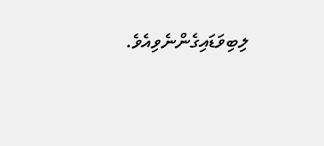ލިބިވަޑައިގެންނެވިއެވެ.